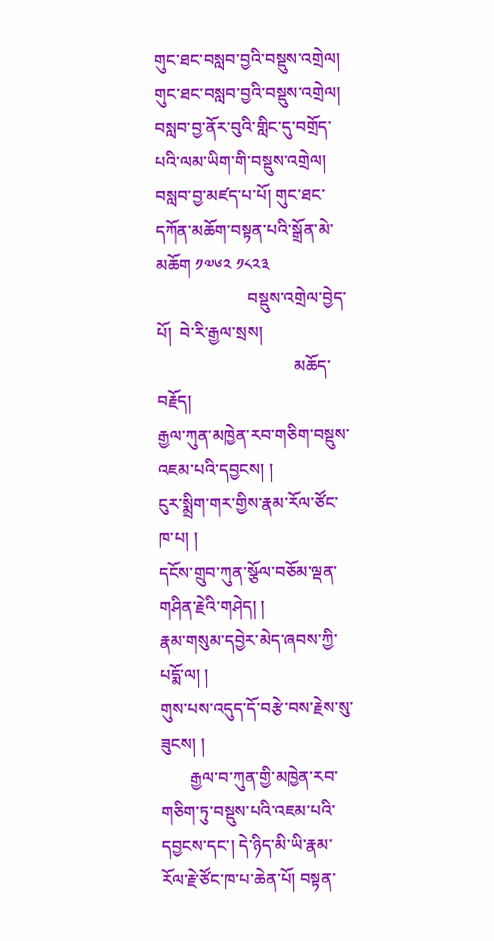གུང་ཐང་བསླབ་བྱའི་བསྡུས་འགྲེལ།
གུང་ཐང་བསླབ་བྱའི་བསྡུས་འགྲེལ།
བསླབ་བྱ་ནོར་བུའི་གླིང་དུ་བགྲོད་པའི་ལམ་ཡིག་གི་བསྡུས་འགྲེལ།
བསླབ་བྱ་མཛད་པ་པོ། གུང་ཐང་དཀོན་མཆོག་བསྟན་པའི་སྒྲོན་མེ་མཆོག ༡༧༦༢ ༡༨༢༣
                      བསྡུས་འགྲེལ་བྱེད་པོ།  བེ་རི་རྒྱལ་སྲས།
                                 མཆོད་བརྗོད།
རྒྱལ་ཀུན་མཁྱེན་རབ་གཅིག་བསྡུས་འཇམ་པའི་དབྱངས། །
ངུར་སྨྲིག་གར་གྱིས་རྣམ་རོལ་ཙོང་ཁ་པ། །
དངོས་གྲུབ་ཀུན་སྩོལ་བཅོམ་ལྡན་གཤིན་རྗེའི་གཤེད། །
རྣམ་གསུམ་དབྱེར་མེད་ཞབས་ཀྱི་པདྨོ་ལ། །
གུས་པས་འདུད་དོ་བརྩེ་བས་རྗེས་སུ་ཟུངས། །
       རྒྱལ་བ་ཀུན་གྱི་མཁྱེན་རབ་གཅིག་ཏུ་བསྡུས་པའི་འཇམ་པའི་དབྱངས་དང་། དེ་ཉིད་མི་ཡི་རྣམ་རོལ་རྗེ་ཙོང་ཁ་པ་ཆེན་པོ། བསྟན་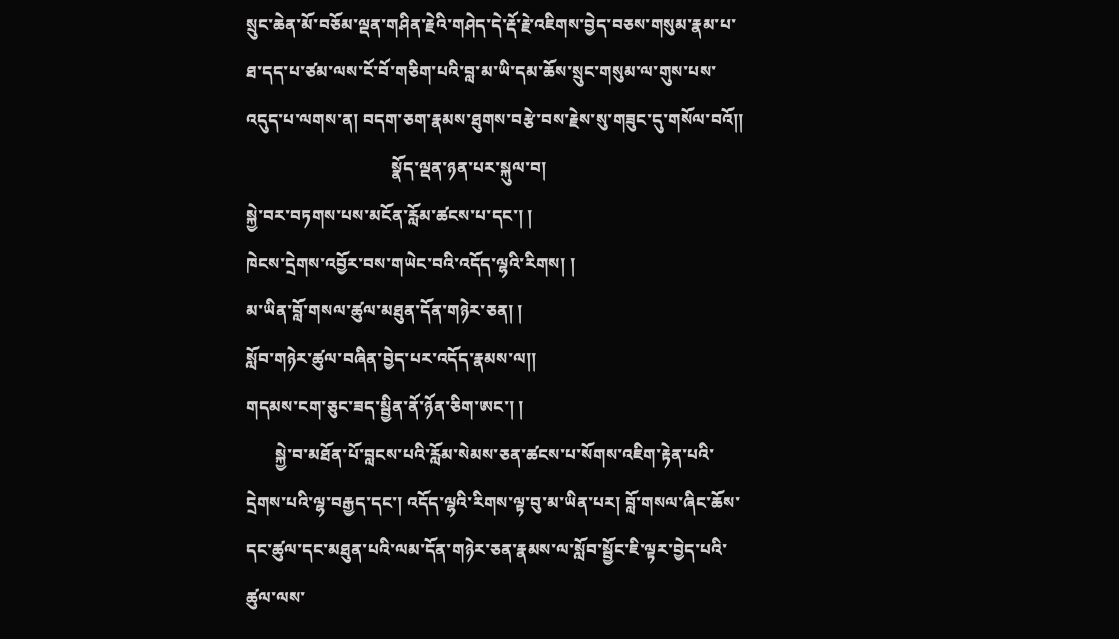སྲུང་ཆེན་མོ་བཅོམ་ལྡན་གཤིན་རྗེའི་གཤེད་དེ་རྡོ་རྗེ་འཇིགས་བྱེད་བཅས་གསུམ་རྣམ་པ་ཐ་དད་པ་ཙམ་ལས་ངོ་བོ་གཅིག་པའི་བླ་མ་ཡི་དམ་ཆོས་སྲུང་གསུམ་ལ་གུས་པས་འདུད་པ་ལགས་ན། བདག་ཅག་རྣམས་ཐུགས་བརྩེ་བས་རྗེས་སུ་གཟུང་དུ་གསོལ་བའོ།།
                                   སྣོད་ལྡན་ཉན་པར་སྐུལ་བ།
སྐྱེ་བར་བཏགས་པས་མངོན་རློམ་ཚངས་པ་དང་། །
ཁེངས་དྲེགས་འབྱོར་བས་གཡེང་བའི་འདོད་ལྷའི་རིགས། །
མ་ཡིན་བློ་གསལ་ཚུལ་མཐུན་དོན་གཉེར་ཅན། །
སློབ་གཉེར་ཚུལ་བཞིན་བྱེད་པར་འདོད་རྣམས་ལ།།
གདམས་ངག་ཅུང་ཟད་སྦྱིན་ནོ་ཉོན་ཅིག་ཨང་། །
       སྐྱེ་བ་མཐོན་པོ་བླངས་པའི་རློམ་སེམས་ཅན་ཚངས་པ་སོགས་འཇིག་རྟེན་པའི་དྲེགས་པའི་ལྷ་བརྒྱད་དང་། འདོད་ལྷའི་རིགས་ལྟ་བུ་མ་ཡིན་པར། བློ་གསལ་ཞིང་ཆོས་དང་ཚུལ་དང་མཐུན་པའི་ལམ་དོན་གཉེར་ཅན་རྣམས་ལ་སློབ་སྦྱོང་ཇི་ལྟར་བྱེད་པའི་ཚུལ་ལས་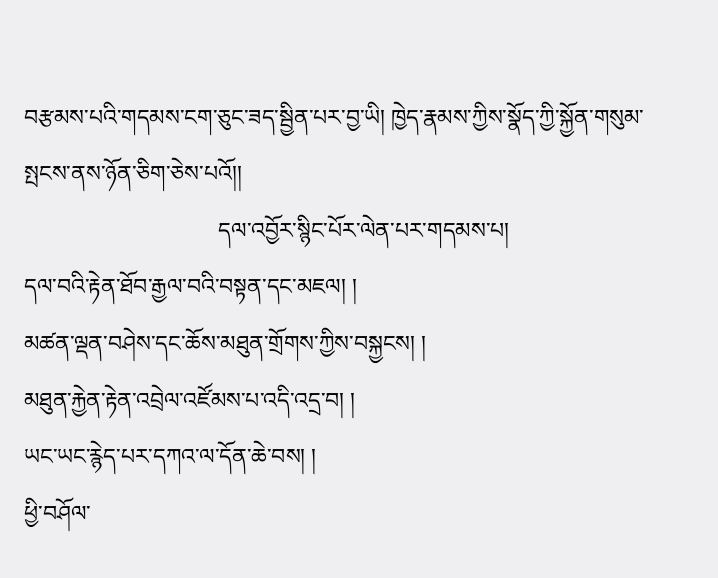བརྩམས་པའི་གདམས་ངག་ཅུང་ཟད་སྦྱིན་པར་བྱ་ཡི། ཁྱེད་རྣམས་ཀྱིས་སྣོད་ཀྱི་སྐྱོན་གསུམ་སྤངས་ནས་ཉོན་ཅིག་ཅེས་པའོ།།
                                  དལ་འབྱོར་སྙིང་པོར་ལེན་པར་གདམས་པ།
དལ་བའི་རྟེན་ཐོབ་རྒྱལ་བའི་བསྟན་དང་མཇལ། །
མཚན་ལྡན་བཤེས་དང་ཆོས་མཐུན་གྲོགས་ཀྱིས་བསྐྱངས། །
མཐུན་རྐྱེན་རྟེན་འབྲེལ་འཛོམས་པ་འདི་འདྲ་བ། །
ཡང་ཡང་རྙེད་པར་དཀའ་ལ་དོན་ཆེ་བས། །
ཕྱི་བཤོལ་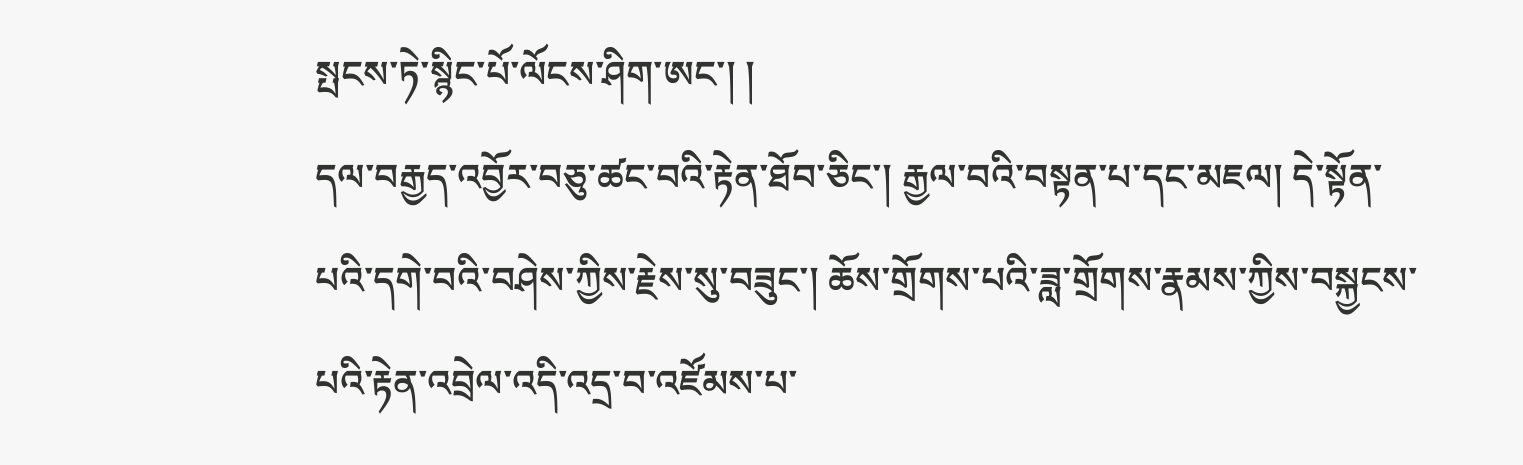སྤངས་ཏེ་སྙིང་པོ་ལོངས་ཤིག་ཨང་། །
དལ་བརྒྱད་འབྱོར་བཅུ་ཚང་བའི་རྟེན་ཐོབ་ཅིང་། རྒྱལ་བའི་བསྟན་པ་དང་མཇལ། དེ་སྟོན་པའི་དགེ་བའི་བཤེས་ཀྱིས་རྗེས་སུ་བཟུང་། ཆོས་གྲོགས་པའི་ཟླ་གྲོགས་རྣམས་ཀྱིས་བསྐྱངས་པའི་རྟེན་འབྲེལ་འདི་འདྲ་བ་འཛོམས་པ་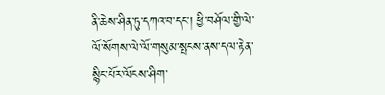ནི་ཆེས་ཤིན་ཏུ་དཀའ་བ་དང་། ཕྱི་བཤོལ་གྱི་ལེ་ལོ་སོགས་ལེ་ལོ་གསུམ་སྤངས་ནས་དལ་རྟེན་སྙིང་པོར་ལོངས་ཤིག་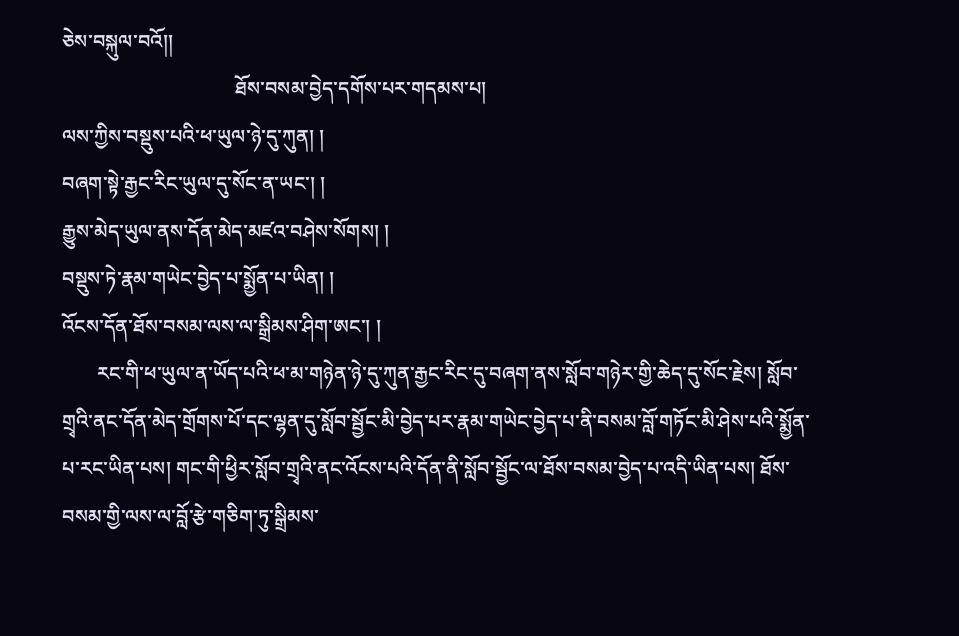ཅེས་བསྐུལ་བའོ།།
                                   ཐོས་བསམ་བྱེད་དགོས་པར་གདམས་པ།
ལས་ཀྱིས་བསྡུས་པའི་ཕ་ཡུལ་ཉེ་དུ་ཀུན། །
བཞག་སྟེ་རྒྱང་རིང་ཡུལ་དུ་སོང་ན་ཡང་། །
རྒྱུས་མེད་ཡུལ་ནས་དོན་མེད་མཛའ་བཤེས་སོགས། །
བསྡུས་ཏེ་རྣམ་གཡེང་བྱེད་པ་སྨྱོན་པ་ཡིན། །
འོངས་དོན་ཐོས་བསམ་ལས་ལ་སྒྲིམས་ཤིག་ཨང་། །
       རང་གི་ཕ་ཡུལ་ན་ཡོད་པའི་ཕ་མ་གཉེན་ཉེ་དུ་ཀུན་རྒྱང་རིང་དུ་བཞག་ནས་སློབ་གཉེར་གྱི་ཆེད་དུ་སོང་རྗེས། སློབ་གྲྭའི་ནང་དོན་མེད་གྲོགས་པོ་དང་ལྷན་དུ་སློབ་སྦྱོང་མི་བྱེད་པར་རྣམ་གཡེང་བྱེད་པ་ནི་བསམ་བློ་གཏོང་མི་ཤེས་པའི་སྨྱོན་པ་རང་ཡིན་པས། གང་གི་ཕྱིར་སློབ་གྲྭའི་ནང་འོངས་པའི་དོན་ནི་སློབ་སྦྱོང་ལ་ཐོས་བསམ་བྱེད་པ་འདི་ཡིན་པས། ཐོས་བསམ་གྱི་ལས་ལ་བློ་རྩེ་གཅིག་ཏུ་སྒྲིམས་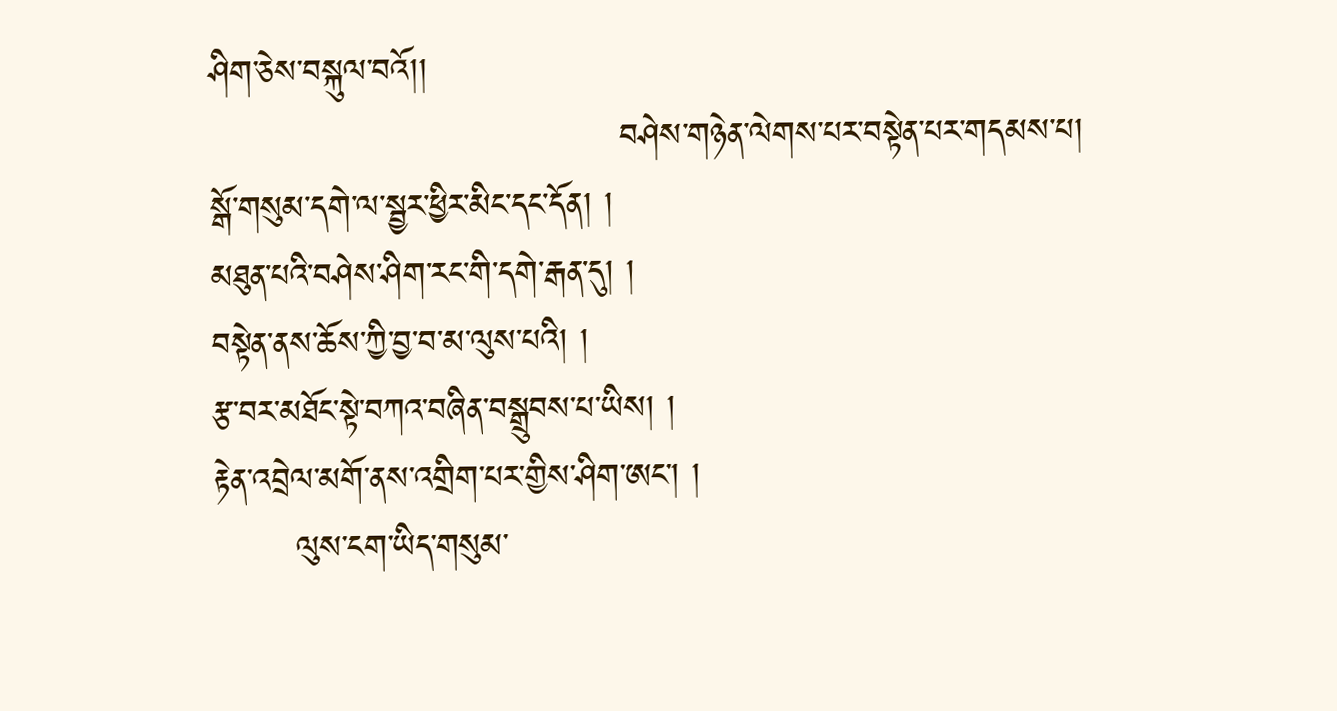ཤིག་ཅེས་བསྐུལ་བའོ།།
                                   བཤེས་གཉེན་ལེགས་པར་བསྟེན་པར་གདམས་པ།
སྒོ་གསུམ་དགེ་ལ་སྦྱར་ཕྱིར་མིང་དང་དོན། །
མཐུན་པའི་བཤེས་ཤིག་རང་གི་དགེ་རྒན་དུ། །
བསྟེན་ནས་ཆོས་ཀྱི་བྱ་བ་མ་ལུས་པའི། །
རྩ་བར་མཐོང་སྟེ་བཀའ་བཞིན་བསྒྲུབས་པ་ཡིས། །
རྟེན་འབྲེལ་མགོ་ནས་འགྲིག་པར་གྱིས་ཤིག་ཨང་། །
       ལུས་ངག་ཡིད་གསུམ་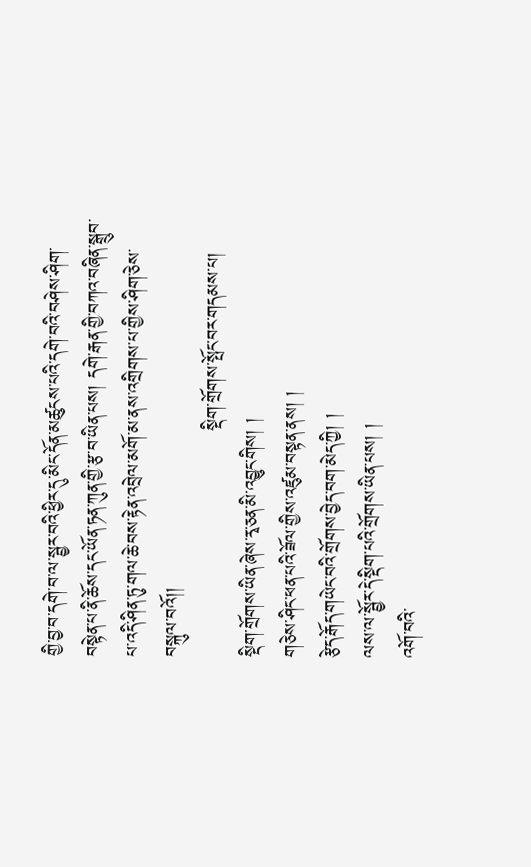གྱི་བྱ་བ་དགེ་བ་ལ་སྦྱར་བའི་ཕྱིར་དུ་མིང་དོན་མཚུངས་པའི་དགེ་བའི་བཤེས་ཤིག་བསྟེན་པ་ནི་ཆོས་དང་ཡོན་ཏན་ཀུན་གྱི་རྩ་བ་ཡིན་པས། དགེ་རྒན་གྱི་བཀའ་བཞིན་སྒྲུབ་པ་འདི་ཤིན་ཏུ་གལ་ཆེ་བས་རྟེན་འབྲེལ་མགོ་མ་ནས་འགྲིགས་པ་གྱིས་ཤིག་ཅེས་བསྐུལ་བའོ།།
                                   སྡིག་གྲོགས་སྤོང་བར་གདམས་པ།
སྡིག་གྲོགས་ཡིན་ཞེས་རྭ་ཅན་མི་འབྱུང་གིས། །
གཅེས་ཤིང་ཕན་པའི་ཟོལ་གྱིས་འཛུམ་བསྟན་ནས། །
རྩེད་རྒོད་གཡེང་བའི་གྲོགས་བྱེད་བག་མེད་ཀྱི། །
ལས་ལ་སྦྱོར་དེ་སྡིག་པའི་གྲོགས་ཡིན་པས། །
འགོ་བའི་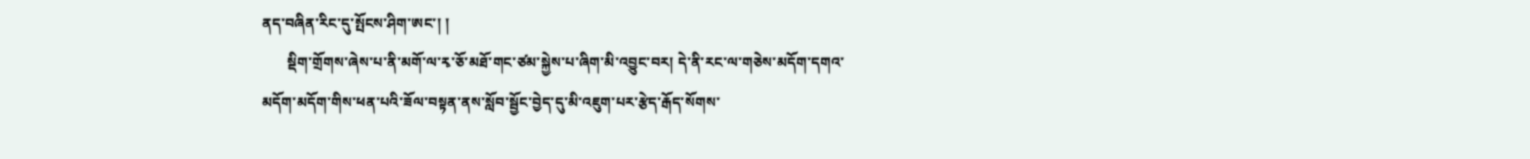ནད་བཞིན་རིང་དུ་སྤོངས་ཤིག་ཨང་། །
       སྡིག་གྲོགས་ཞེས་པ་ནི་མགོ་ལ་རྭ་ཅོ་མཐོ་གང་ཙམ་སྐྱེས་པ་ཞིག་མི་འབྱུང་བར། དེ་ནི་རང་ལ་གཅེས་མདོག་དགའ་མདོག་མདོག་གིས་ཕན་པའི་ཟོལ་བསྟན་ནས་སློབ་སྦྱོང་བྱེད་དུ་མི་འཇུག་པར་རྩེད་རྒོད་སོགས་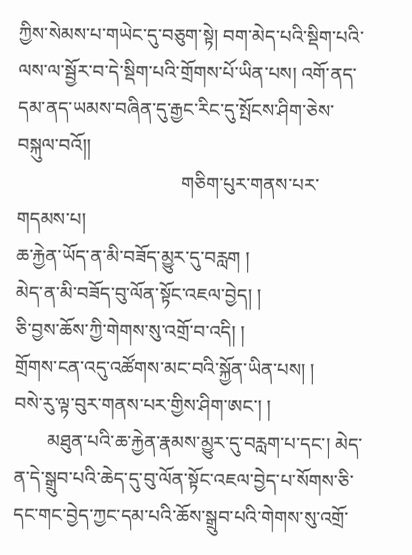ཀྱིས་སེམས་པ་གཡེང་དུ་བཅུག་སྟེ། བག་མེད་པའི་སྡིག་པའི་ལས་ལ་སྦྱོར་བ་དེ་སྡིག་པའི་གྲོགས་པོ་ཡིན་པས། འགོ་ནད་དམ་ནད་ཡམས་བཞིན་དུ་རྒྱང་རིང་དུ་སྤོངས་ཤིག་ཅེས་བསྐུལ་བའོ།།
                                   གཅིག་པུར་གནས་པར་གདམས་པ།
ཆ་རྐྱེན་ཡོད་ན་མི་བཟོད་མྱུར་དུ་བརླག །
མེད་ན་མི་བཟོད་བུ་ལོན་སྟོང་འཇལ་བྱེད། །
ཅི་བྱས་ཆོས་ཀྱི་གེགས་སུ་འགྲོ་བ་འདི། །
གྲོགས་ངན་འདུ་འཚོགས་མང་བའི་སྐྱོན་ཡིན་པས། །
བསེ་རུ་ལྟ་བུར་གནས་པར་གྱིས་ཤིག་ཨང་། །
       མཐུན་པའི་ཆ་རྐྱེན་རྣམས་མྱུར་དུ་བརླག་པ་དང་། མེད་ན་དེ་སྒྲུབ་པའི་ཆེད་དུ་བུ་ལོན་སྟོང་འཇལ་བྱེད་པ་སོགས་ཅི་དང་གང་བྱེད་ཀྱང་དམ་པའི་ཆོས་སྒྲུབ་པའི་གེགས་སུ་འགྲོ་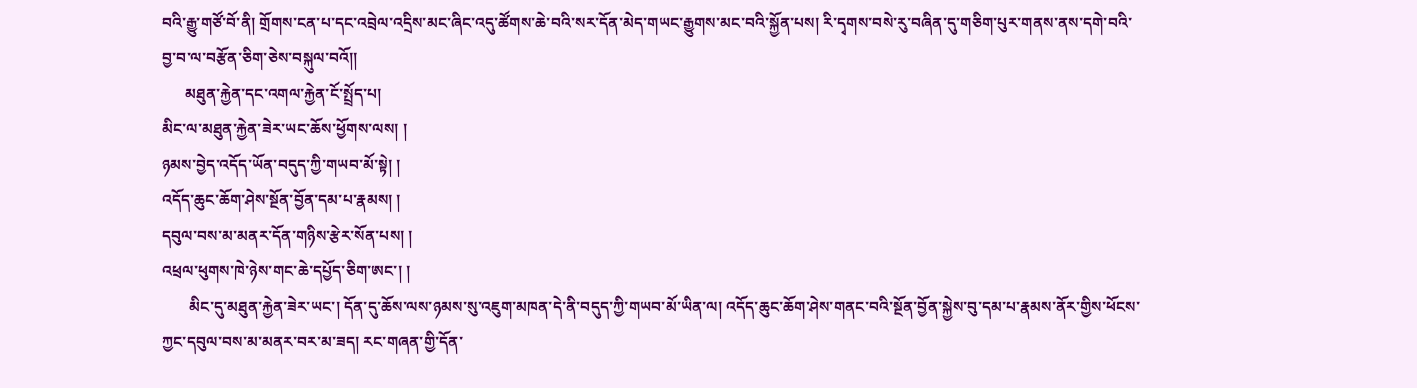བའི་རྒྱུ་གཙོ་བོ་ནི། གྲོགས་ངན་པ་དང་འབྲེལ་འདྲིས་མང་ཞིང་འདུ་ཚོགས་ཆེ་བའི་སར་དོན་མེད་གཡང་རྒྱུགས་མང་བའི་སྐྱོན་པས། རི་དྭགས་བསེ་རུ་བཞིན་དུ་གཅིག་པུར་གནས་ནས་དགེ་བའི་བྱ་བ་ལ་བརྩོན་ཅིག་ཅེས་བསྐུལ་བའོ།།
      མཐུན་རྐྱེན་དང་འགལ་རྐྱེན་ངོ་སྤྲོད་པ།
མིང་ལ་མཐུན་རྐྱེན་ཟེར་ཡང་ཆོས་ཕྱོགས་ལས། །
ཉམས་བྱེད་འདོད་ཡོན་བདུད་ཀྱི་གཡབ་མོ་སྟེ། །
འདོད་ཆུང་ཆོག་ཤེས་སྔོན་བྱོན་དམ་པ་རྣམས། །
དབུལ་བས་མ་མནར་དོན་གཉིས་རྩེར་སོན་པས། །
འཕྲལ་ཕུགས་ཁེ་ཉེས་གང་ཆེ་དཔྱོད་ཅིག་ཨང་། །
       མིང་དུ་མཐུན་རྐྱེན་ཟེར་ཡང་། དོན་དུ་ཆོས་ལས་ཉམས་སུ་འཇུག་མཁན་དེ་ནི་བདུད་ཀྱི་གཡབ་མོ་ཡིན་ལ། འདོད་ཆུང་ཆོག་ཤེས་གནང་བའི་སྔོན་བྱོན་སྐྱེས་བུ་དམ་པ་རྣམས་ནོར་གྱིས་ཕོངས་ཀྱང་དབུལ་བས་མ་མནར་བར་མ་ཟད། རང་གཞན་གྱི་དོན་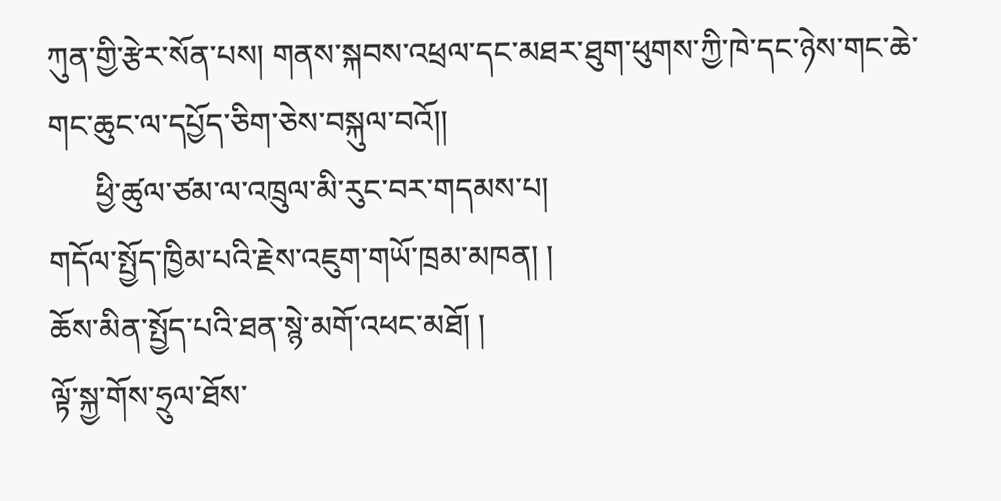ཀུན་གྱི་རྩེར་སོན་པས། གནས་སྐབས་འཕྲལ་དང་མཐར་ཐུག་ཕུགས་ཀྱི་ཁེ་དང་ཉེས་གང་ཆེ་གང་ཆུང་ལ་དཔྱོད་ཅིག་ཅེས་བསྐུལ་བའོ།།
      ཕྱི་ཚུལ་ཙམ་ལ་འཁྲུལ་མི་རུང་བར་གདམས་པ།
གདོལ་སྤྱོད་ཁྱིམ་པའི་རྗེས་འཇུག་གཡོ་ཁྲམ་མཁན། །
ཆོས་མིན་སྤྱོད་པའི་ཐན་སྙེ་མགོ་འཕང་མཐོ། །
ལྟོ་སྐྱ་གོས་ཧྲུལ་ཐོས་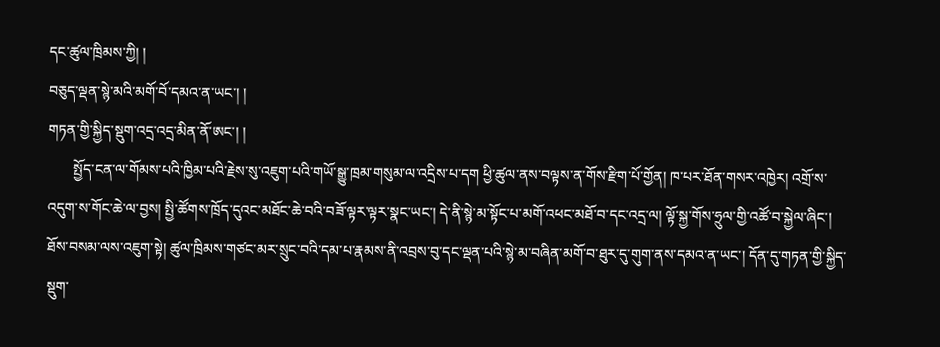དང་ཚུལ་ཁྲིམས་ཀྱི། །
བཅུད་ལྡན་སྙེ་མའི་མགོ་བོ་དམའ་ན་ཡང་། །
གཏན་གྱི་སྐྱིད་སྡུག་འདྲ་འདྲ་མིན་ནོ་ཨང་། །
       སྤྱོད་ངན་ལ་གོམས་པའི་ཁྱིམ་པའི་རྗེས་སུ་འཇུག་པའི་གཡོ་སྒྱུ་ཁྲམ་གསུམ་ལ་འདྲིས་པ་དག ཕྱི་ཚུལ་ནས་བལྟས་ན་གོས་རྫིག་པོ་གྱོན། ཁ་པར་ཐོན་གསར་འཁྱེར། འགྲོ་ས་འདུག་ས་གོང་ཆེ་ལ་བྱས། སྤྱི་ཚོགས་ཁྲོད་དུའང་མཐོང་ཆེ་བའི་བཟོ་ལྟར་ལྟར་སྣང་ཡང་། དེ་ནི་སྙེ་མ་སྟོང་པ་མགོ་འཕང་མཐོ་བ་དང་འདྲ་ལ། ལྟོ་སྐྱ་གོས་ཧྲུལ་གྱི་འཚོ་བ་སྐྱེལ་ཞིང་། ཐོས་བསམ་ལས་འཇུག་སྟེ། ཚུལ་ཁྲིམས་གཙང་མར་སྲུང་བའི་དམ་པ་རྣམས་ནི་འབྲས་བུ་དང་ལྡན་པའི་སྙེ་མ་བཞིན་མགོ་བ་ཐུར་དུ་གུག་ནས་དམའ་ན་ཡང་། དོན་དུ་གཏན་གྱི་སྐྱིད་སྡུག་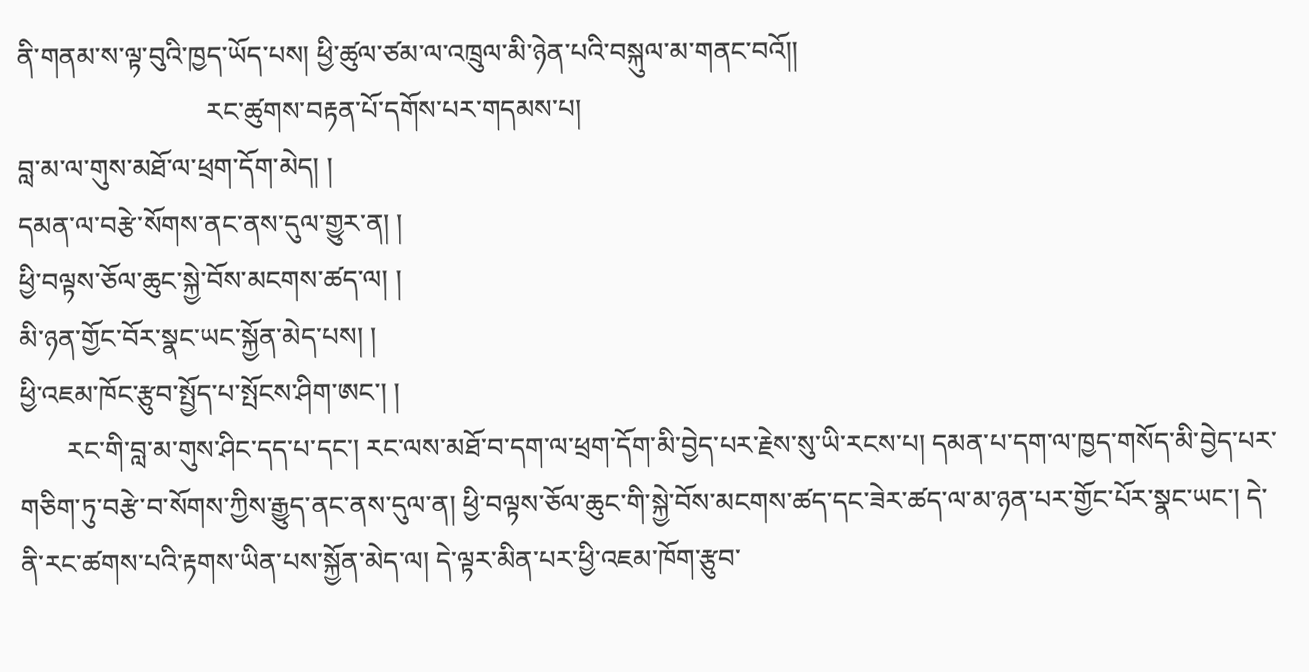ནི་གནམ་ས་ལྟ་བུའི་ཁྱད་ཡོད་པས། ཕྱི་ཚུལ་ཙམ་ལ་འཁྲུལ་མི་ཉེན་པའི་བསྐུལ་མ་གནང་བའོ།།
                            རང་ཚུགས་བརྟན་པོ་དགོས་པར་གདམས་པ།
བླ་མ་ལ་གུས་མཐོ་ལ་ཕྲག་དོག་མེད། །
དམན་ལ་བརྩེ་སོགས་ནང་ནས་དུལ་གྱུར་ན། །
ཕྱི་བལྟས་ཅོལ་ཆུང་སྐྱེ་བོས་མངགས་ཚད་ལ། །
མི་ཉན་གྱོང་བོར་སྣང་ཡང་སྐྱོན་མེད་པས། །
ཕྱི་འཇམ་ཁོང་རྩུབ་སྤྱོད་པ་སྤོངས་ཤིག་ཨང་། །
       རང་གི་བླ་མ་གུས་ཤིང་དད་པ་དང་། རང་ལས་མཐོ་བ་དག་ལ་ཕྲག་དོག་མི་བྱེད་པར་རྗེས་སུ་ཡི་རངས་པ། དམན་པ་དག་ལ་ཁྱད་གསོད་མི་བྱེད་པར་གཅིག་ཏུ་བརྩེ་བ་སོགས་ཀྱིས་རྒྱུད་ནང་ནས་དུལ་ན། ཕྱི་བལྟས་ཅོལ་ཆུང་གི་སྐྱེ་བོས་མངགས་ཚད་དང་ཟེར་ཚད་ལ་མ་ཉན་པར་གྱོང་པོར་སྣང་ཡང་། དེ་ནི་རང་ཚགས་པའི་རྟགས་ཡིན་པས་སྐྱོན་མེད་ལ། དེ་ལྟར་མིན་པར་ཕྱི་འཇམ་ཁོག་རྩུབ་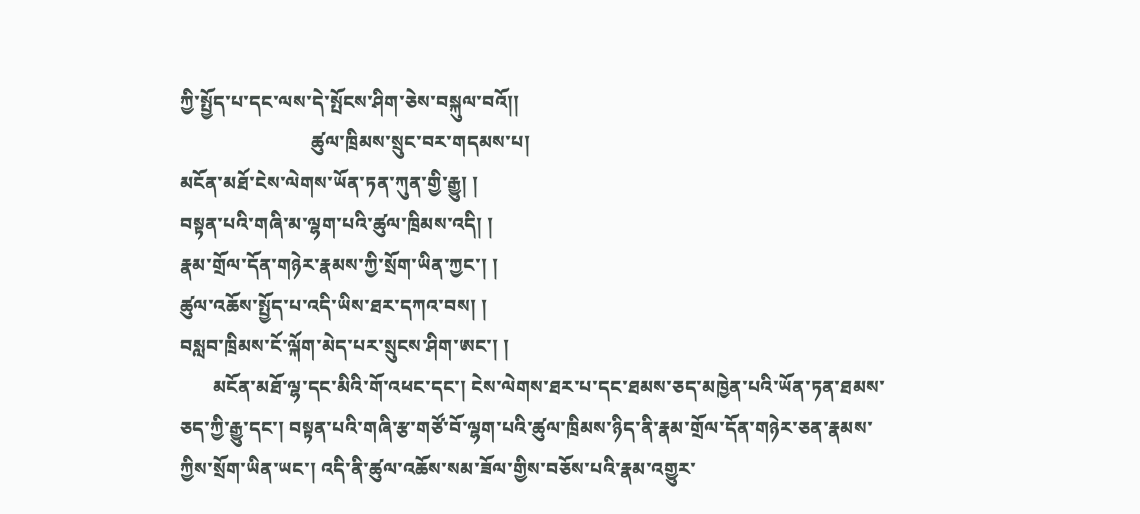ཀྱི་སྤྱོད་པ་དང་ལས་དེ་སྤོངས་ཤིག་ཅེས་བསྐུལ་བའོ།།
                            ཚུལ་ཁྲིམས་སྲུང་བར་གདམས་པ།
མངོན་མཐོ་ངེས་ལེགས་ཡོན་ཏན་ཀུན་གྱི་རྒྱུ། །
བསྟན་པའི་གཞི་མ་ལྷག་པའི་ཚུལ་ཁྲིམས་འདི། །
རྣམ་གྲོལ་དོན་གཉེར་རྣམས་ཀྱི་སྲོག་ཡིན་ཀྱང་། །
ཚུལ་འཆོས་སྤྱོད་པ་འདི་ཡིས་ཐར་དཀའ་བས། །
བསླབ་ཁྲིམས་ངོ་ལྐོག་མེད་པར་སྲུངས་ཤིག་ཨང་། །
       མངོན་མཐོ་ལྷ་དང་མིའི་གོ་འཕང་དང་། ངེས་ལེགས་ཐར་པ་དང་ཐམས་ཅད་མཁྱེན་པའི་ཡོན་ཏན་ཐམས་ཅད་ཀྱི་རྒྱུ་དང་། བསྟན་པའི་གཞི་རྩ་གཙོ་བོ་ལྷག་པའི་ཚུལ་ཁྲིམས་ཉིད་ནི་རྣམ་གྲོལ་དོན་གཉེར་ཅན་རྣམས་ཀྱིས་སྲོག་ཡིན་ཡང་། འདི་ནི་ཚུལ་འཆོས་སམ་ཟོལ་གྱིས་བཅོས་པའི་རྣམ་འགྱུར་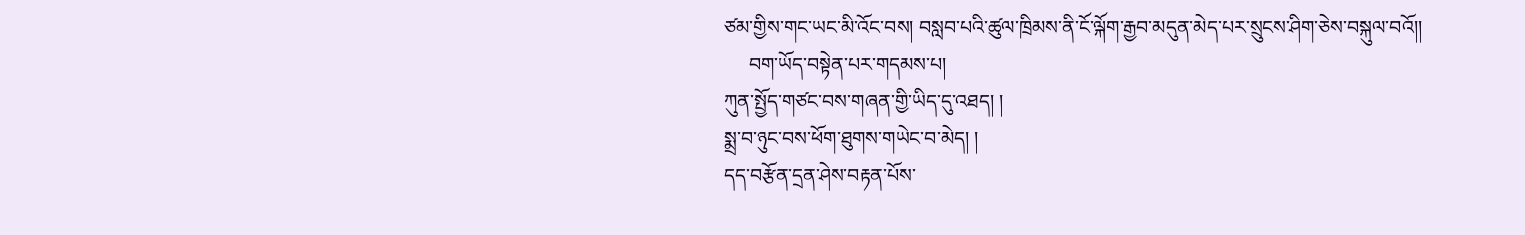ཙམ་གྱིས་གང་ཡང་མི་འོང་བས། བསླབ་པའི་ཚུལ་ཁྲིམས་ནི་ངོ་ལྐོག་རྒྱབ་མདུན་མེད་པར་སྲུངས་ཤིག་ཅེས་བསྐུལ་བའོ།།
     བག་ཡོད་བསྟེན་པར་གདམས་པ།
ཀུན་སྤྱོད་གཙང་བས་གཞན་གྱི་ཡིད་དུ་འཐད། །
སྨྲ་བ་ཉུང་བས་ཕོག་ཐུགས་གཡེང་བ་མེད། །
དད་བརྩོན་དྲན་ཤེས་བརྟན་པོས་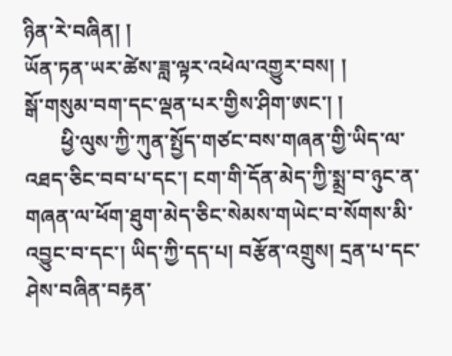ཉིན་རེ་བཞིན། །
ཡོན་ཏན་ཡར་ཚེས་ཟླ་ལྟར་འཕེལ་འགྱུར་བས། །
སྒོ་གསུམ་བག་དང་ལྡན་པར་གྱིས་ཤིག་ཨང་། །
       ཕྱི་ལུས་ཀྱི་ཀུན་སྤྱོད་གཙང་བས་གཞན་གྱི་ཡིད་ལ་འཐད་ཅིང་བབ་པ་དང་། ངག་གི་དོན་མེད་ཀྱི་སྨྲ་བ་ཉུང་ན་གཞན་ལ་ཕོག་ཐུག་མེད་ཅིང་སེམས་གཡེང་བ་སོགས་མི་འབྱུང་བ་དང་། ཡིད་ཀྱི་དད་པ། བརྩོན་འགྲུས། དྲན་པ་དང་ཤེས་བཞིན་བརྟན་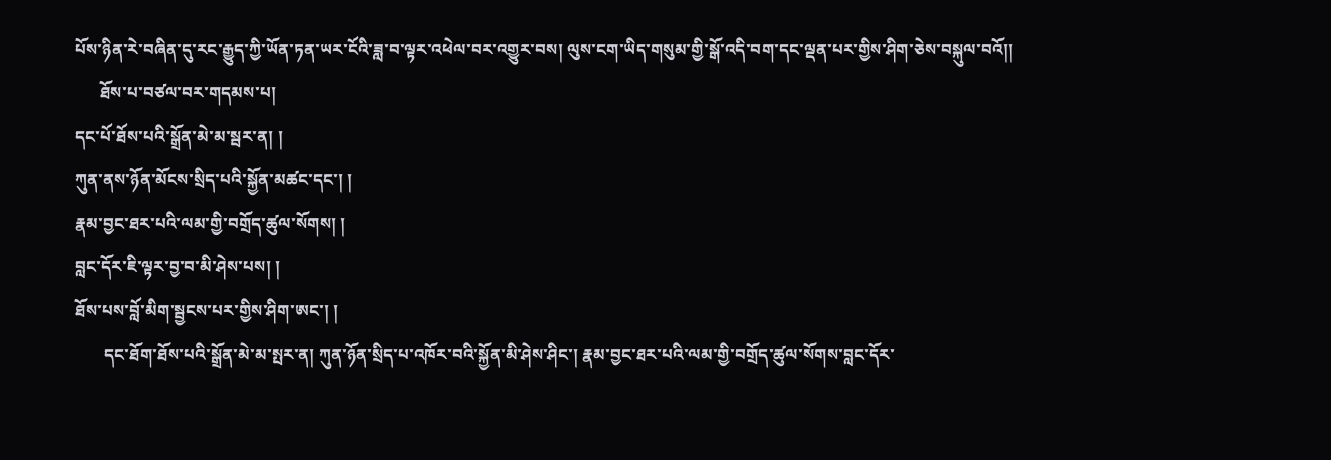པོས་ཉིན་རེ་བཞིན་དུ་རང་རྒྱུད་ཀྱི་ཡོན་ཏན་ཡར་ངོའི་ཟླ་བ་ལྟར་འཕེལ་བར་འགྱུར་བས། ལུས་ངག་ཡིད་གསུམ་གྱི་སྒོ་འདི་བག་དང་ལྡན་པར་གྱིས་ཤིག་ཅེས་བསྐུལ་བའོ།།
      ཐོས་པ་བཙལ་བར་གདམས་པ།
དང་པོ་ཐོས་པའི་སྒྲོན་མེ་མ་སྦར་ན། །
ཀུན་ནས་ཉོན་མོངས་སྲིད་པའི་སྐྱོན་མཚང་དང་། །
རྣམ་བྱང་ཐར་པའི་ལམ་གྱི་བགྲོད་ཚུལ་སོགས། །
བླང་དོར་ཇི་ལྟར་བྱ་བ་མི་ཤེས་པས། །
ཐོས་པས་བློ་མིག་སྦྱངས་པར་གྱིས་ཤིག་ཨང་། །
       དང་ཐོག་ཐོས་པའི་སྒྲོན་མེ་མ་སྤར་ན། ཀུན་ཉོན་སྲིད་པ་འཁོར་བའི་སྐྱོན་མི་ཤེས་ཤིང་། རྣམ་བྱང་ཐར་པའི་ལམ་གྱི་བགྲོད་ཚུལ་སོགས་བླང་དོར་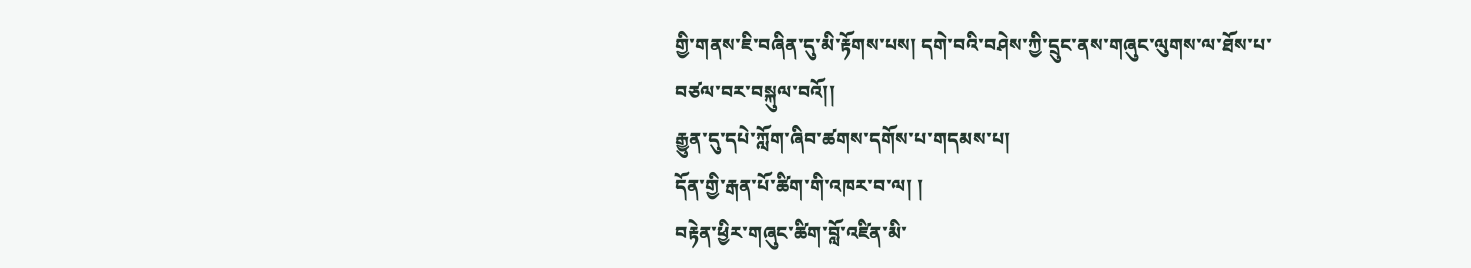གྱི་གནས་ཇི་བཞིན་དུ་མི་རྟོགས་པས། དགེ་བའི་བཤེས་ཀྱི་དྲུང་ནས་གཞུང་ལུགས་ལ་ཐོས་པ་བཙལ་བར་བསྐུལ་བའོ།།
རྒྱུན་དུ་དཔེ་ཀློག་ཞིབ་ཚགས་དགོས་པ་གདམས་པ།
དོན་གྱི་རྒན་པོ་ཚིག་གི་འཁར་བ་ལ། །
བརྟེན་ཕྱིར་གཞུང་ཚིག་བློ་འཛིན་མི་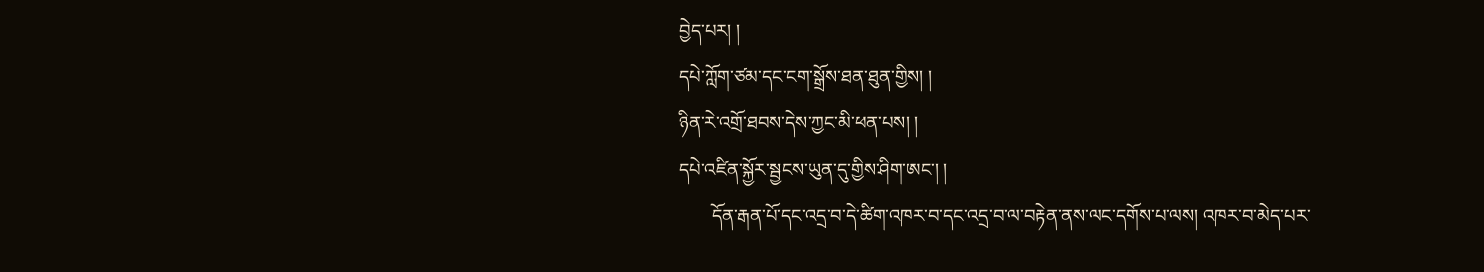བྱེད་པར། །
དཔེ་ཀློག་ཙམ་དང་ངག་སྒྲོས་ཐན་ཐུན་གྱིས། །
ཉིན་རེ་འགྲོ་ཐབས་དེས་ཀྱང་མི་ཕན་པས། །
དཔེ་འཛིན་སྐྱོར་སྦྱངས་ཡུན་དུ་གྱིས་ཤིག་ཨང་། །
       དོན་རྒན་པོ་དང་འདྲ་བ་དེ་ཚིག་འཁར་བ་དང་འདྲ་བ་ལ་བརྟེན་ནས་ལང་དགོས་པ་ལས། འཁར་བ་མེད་པར་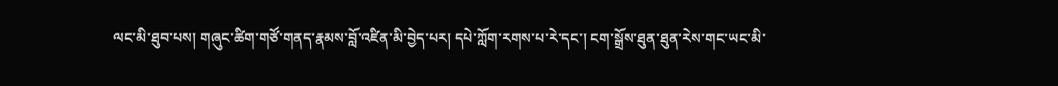ལང་མི་ཐུབ་པས། གཞུང་ཚིག་གཙོ་གནད་རྣམས་བློ་འཛིན་མི་བྱེད་པར། དཔེ་ཀློག་རགས་པ་རེ་དང་། ངག་སྒྲོས་ཐུན་ཐུན་རེས་གང་ཡང་མི་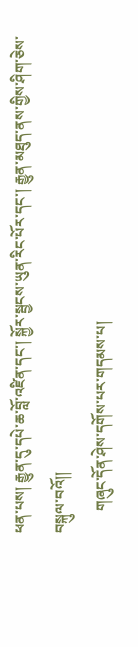ཕན་པས། རྒྱུན་དུ་དཔེ་ཆ་བློ་འཛིན་དང་། སྐྱོར་སྦྱངས་ཡུན་རིང་པོར་དང་། རྒྱུན་མཐུད་ནས་གྱིས་ཤིག་ཅེས་བསྐུལ་བའོ།།
      གཞུང་དོན་ཤེས་དགོས་པར་གདམས་པ།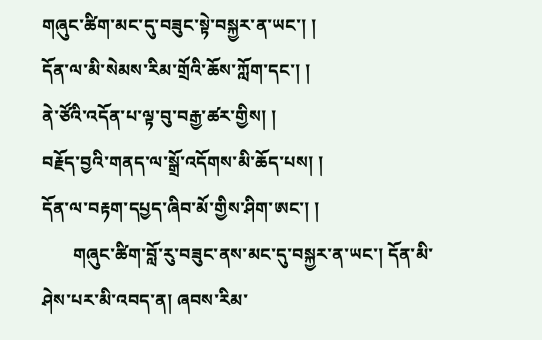གཞུང་ཚིག་མང་དུ་བཟུང་སྟེ་བསྐྱར་ན་ཡང་། །
དོན་ལ་མི་སེམས་རིམ་གྲོའི་ཆོས་ཀློག་དང་། །
ནེ་ཙོའི་འདོན་པ་ལྟ་བུ་བརྒྱ་ཚར་གྱིས། །
བརྗོད་བྱའི་གནད་ལ་སྒྲོ་འདོགས་མི་ཆོད་པས། །
དོན་ལ་བརྟག་དཔྱད་ཞིབ་མོ་གྱིས་ཤིག་ཨང་། །
       གཞུང་ཚིག་བློ་རུ་བཟུང་ནས་མང་དུ་བསྐྱར་ན་ཡང་། དོན་མི་ཤེས་པར་མི་འབད་ན། ཞབས་རིམ་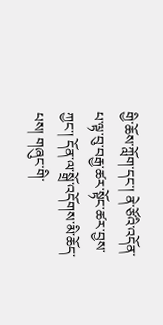གྱི་ཆོས་ཀློག་དང་། ནེ་ཙོའི་འདོན་པ་ལྟ་བུ་བརྒྱ་ཚར་སྟོང་ཚར་བྱས་ཀྱང་། དོན་ལ་སྒྲོ་འདོགས་མི་ཆོད་པས། གཞུང་གི་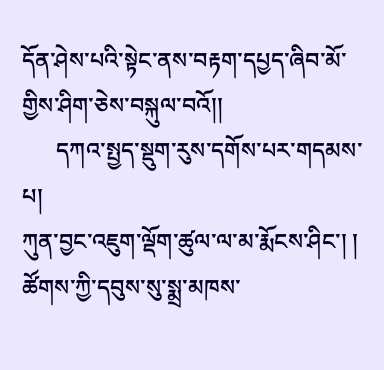དོན་ཤེས་པའི་སྟེང་ནས་བརྟག་དཔྱད་ཞིབ་མོ་གྱིས་ཤིག་ཅེས་བསྐུལ་བའོ།།
      དཀའ་སྤྱད་སྡུག་རུས་དགོས་པར་གདམས་པ།
ཀུན་བྱང་འཇུག་ལྡོག་ཚུལ་ལ་མ་རྨོངས་ཤིང་། །
ཚོགས་ཀྱི་དབུས་སུ་སྨྲ་མཁས་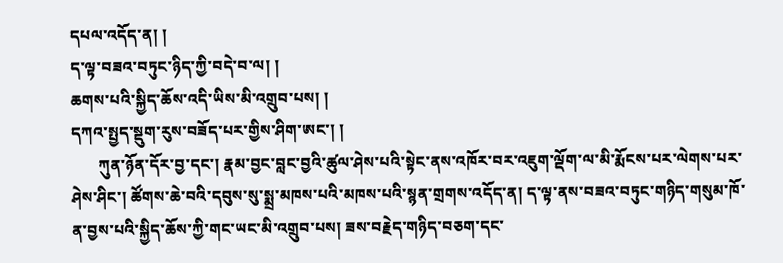དཔལ་འདོད་ན། །
ད་ལྟ་བཟའ་བཏུང་ཉིད་ཀྱི་བདེ་བ་ལ། །
ཆགས་པའི་སྐྱིད་ཆོས་འདི་ཡིས་མི་འགྲུབ་པས། །
དཀའ་སྤྱད་སྡུག་རུས་བཟོད་པར་གྱིས་ཤིག་ཨང་། །
       ཀུན་ཉོན་དོར་བྱ་དང་། རྣམ་བྱང་བླང་བྱའི་ཚུལ་ཤེས་པའི་སྟེང་ནས་འཁོར་བར་འཇུག་ལྡོག་ལ་མི་རྨོངས་པར་ལེགས་པར་ཤེས་ཤིང་། ཚོགས་ཆེ་བའི་དབུས་སུ་སྨྲ་མཁས་པའི་མཁས་པའི་སྙན་གྲགས་འདོད་ན། ད་ལྟ་ནས་བཟའ་བཏུང་གཉིད་གསུམ་ཁོ་ན་བྱས་པའི་སྐྱིད་ཆོས་ཀྱི་གང་ཡང་མི་འགྲུབ་པས། ཟས་བརྗེད་གཉིད་བཅག་དང་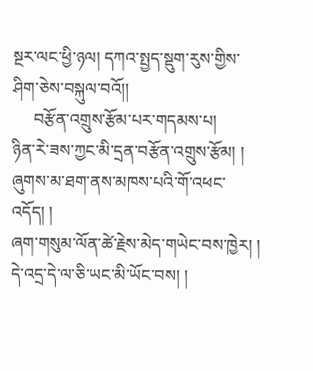སྔར་ལང་ཕྱི་ཉལ། དཀའ་སྤྱད་སྡུག་རུས་གྱིས་ཤིག་ཅེས་བསྐུལ་བའོ།།
     བརྩོན་འགྲུས་རྩོམ་པར་གདམས་པ།
ཉིན་རེ་ཟས་ཀྱང་མི་དྲན་བརྩོན་འགྲུས་རྩོམ། །
ཞུགས་མ་ཐག་ནས་མཁས་པའི་གོ་འཕང་འདོད། །
ཞག་གསུམ་ལོན་ཚེ་རྗེས་མེད་གཡེང་བས་ཁྱེར། །
དེ་འདྲ་དེ་ལ་ཅི་ཡང་མི་ཡོང་བས། །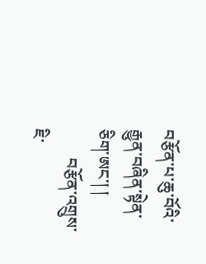བརྩོན་པ་ཆུ་བོའི་རྒྱུན་བཞིན་སྟེན་ཅིག་ཨང་། །
       བརྩོན་འགྲུས་ཇི་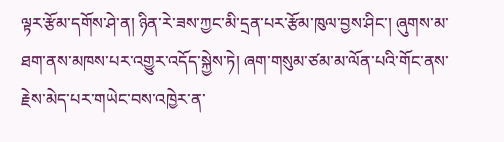ལྟར་རྩོམ་དགོས་ཤེ་ན། ཉིན་རེ་ཟས་ཀྱང་མི་དྲན་པར་རྩོམ་ཁུལ་བྱས་ཤིང་། ཞུགས་མ་ཐག་ནས་མཁས་པར་འགྱུར་འདོད་སྐྱེས་ཏེ། ཞག་གསུམ་ཙམ་མ་ལོན་པའི་གོང་ནས་རྗེས་མེད་པར་གཡེང་བས་འཁྱེར་ན་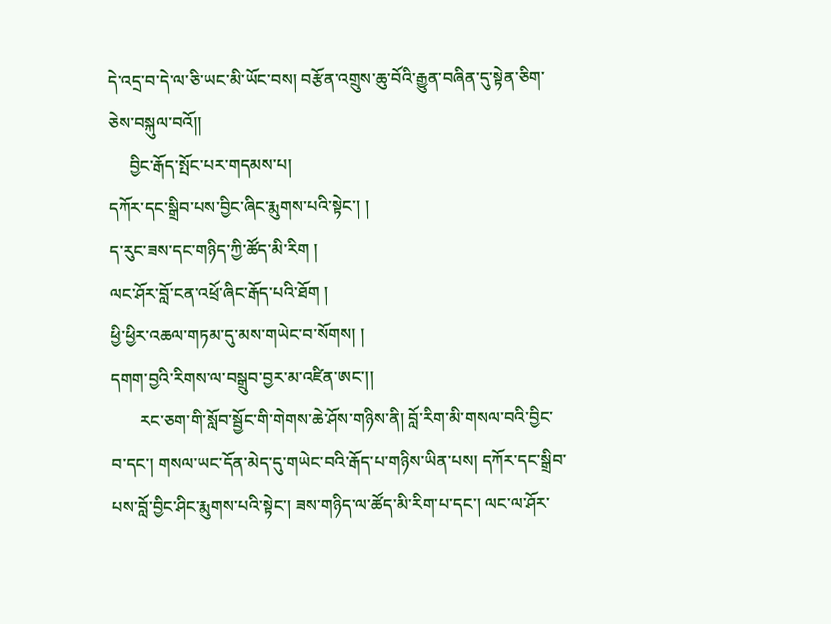དེ་འདྲ་བ་དེ་ལ་ཅི་ཡང་མི་ཡོང་བས། བརྩོན་འགྲུས་ཆུ་བོའི་རྒྱུན་བཞིན་དུ་སྟེན་ཅིག་ཅེས་བསྐུལ་བའོ།།
     བྱིང་རྒོད་སྤོང་པར་གདམས་པ།
དཀོར་དང་སྒྲིབ་པས་བྱིང་ཞིང་རྨུགས་པའི་སྟེང་། །
ད་རུང་ཟས་དང་གཉིད་ཀྱི་ཚོད་མི་རིག །
ལང་ཤོར་བློ་ངན་འཕྲོ་ཞིང་རྒོད་པའི་ཐོག །
ཕྱི་ཕྱིར་འཆལ་གཏམ་དུ་མས་གཡེང་བ་སོགས། །
དགག་བྱའི་རིགས་ལ་བསྒྲུབ་བྱར་མ་འཛིན་ཨང་།།
       རང་ཅག་གི་སློབ་སྦྱོང་གི་གེགས་ཆེ་ཤོས་གཉིས་ནི། བློ་རིག་མི་གསལ་བའི་བྱིང་བ་དང་། གསལ་ཡང་དོན་མེད་དུ་གཡེང་བའི་རྒོད་པ་གཉིས་ཡིན་པས། དཀོར་དང་སྒྲིབ་པས་བློ་བྱིང་ཤིང་རྨུགས་པའི་སྟེང་། ཟས་གཉིད་ལ་ཚོད་མི་རིག་པ་དང་། ལང་ལ་ཤོར་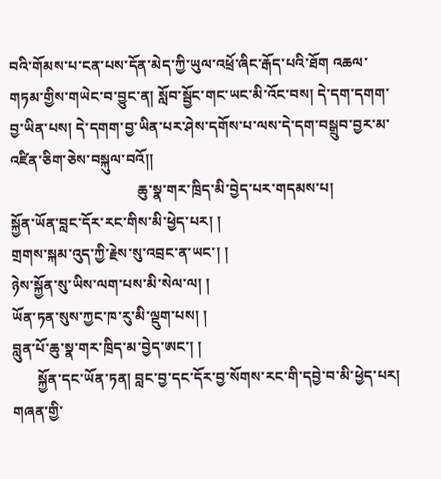བའི་གོམས་པ་ངན་པས་དོན་མེད་ཀྱི་ཡུལ་འཕྲོ་ཞིང་རྒོད་པའི་ཐོག འཆལ་གཏམ་གྱིས་གཡེང་བ་བྱུང་ན། སློབ་སྦྱོང་གང་ཡང་མི་འོང་བས། དེ་དག་དགག་བྱ་ཡིན་པས། དེ་དགག་བྱ་ཡིན་པར་ཤེས་དགོས་པ་ལས་དེ་དག་བསྒྲུབ་བྱར་མ་འཛིན་ཅིག་ཅེས་བསྐུལ་བའོ།།
                                   ཆུ་སྣ་གར་ཁྲིད་མི་བྱེད་པར་གདམས་པ།
སྐྱོན་ཡོན་བླང་དོར་རང་གིས་མི་ཕྱེད་པར། །
གྲགས་སྐམ་འུད་ཀྱི་རྗེས་སུ་འབྲང་ན་ཡང་། །
ཉེས་སྐྱོན་སུ་ཡིས་ལག་པས་མི་སེལ་ལ། །
ཡོན་ཏན་སུས་ཀྱང་ཁ་རུ་མི་ལྡུག་པས། །
བླུན་པོ་ཆུ་སྣ་གར་ཁྲིད་མ་བྱེད་ཨང་། །
       སྐྱོན་དང་ཡོན་ཏན། བླང་བྱ་དང་དོར་བྱ་སོགས་རང་གི་དབྱེ་བ་མི་ཕྱེད་པར། གཞན་གྱི་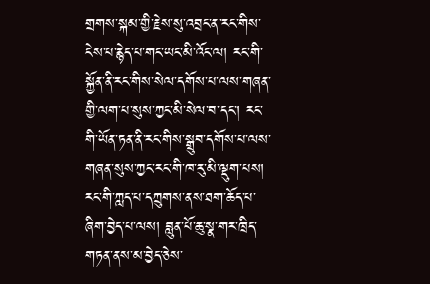གྲགས་སྐམ་གྱི་རྗེས་སུ་འབྲང་ན་རང་གིས་ངེས་པ་རྙེད་པ་གང་ཡང་མི་འོང་ལ། རང་གི་སྐྱོན་ནི་རང་གིས་སེལ་དགོས་པ་ལས་གཞན་གྱི་ལག་པ་སུས་ཀྱང་མི་སེལ་བ་དང་། རང་གི་ཡོན་ཏན་ནི་རང་གིས་སྒྲུབ་དགོས་པ་ལས་གཞན་སུས་ཀྱང་རང་གི་ཁ་རུ་མི་ལྡུག་པས། རང་གི་ཀླད་པ་དཀྲུགས་ནས་ཐག་ཆོད་པ་ཞིག་བྱེད་པ་ལས། བླུན་པོ་ཆུ་སྣ་གར་ཁྲིད་གཏན་ནས་མ་བྱེད་ཅེས་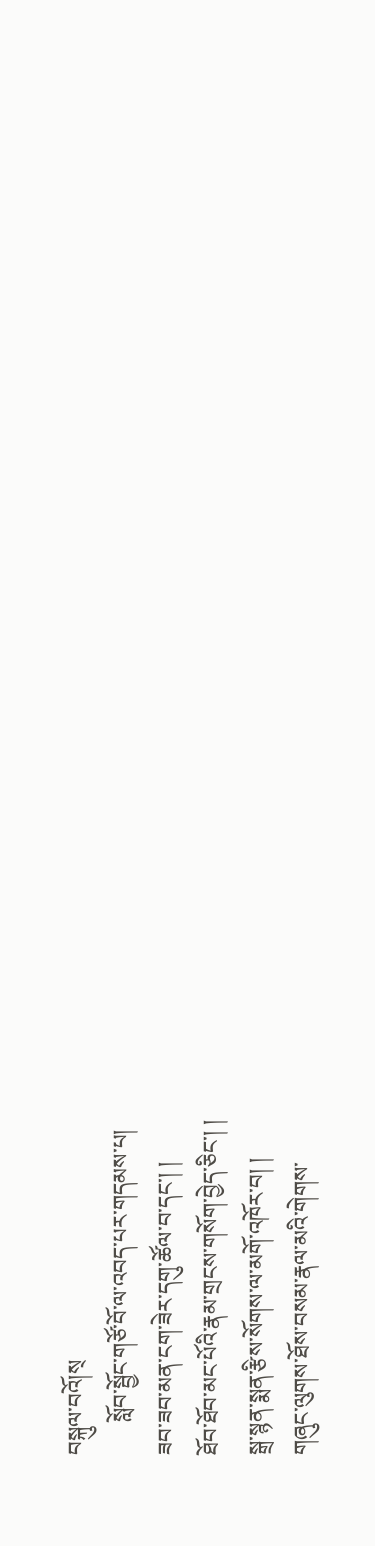བསྐུལ་བའོ།ས྄
      སློབ་སྦྱོང་གཙོ་བོ་ལ་འབད་པར་གདམས་པ།
ཟབ་ཟབ་མན་ངག་ཟེར་དགུ་ཚོལ་བ་དང་། །
ཐོབ་ཐོབ་མང་པོའི་རྣམ་གྲངས་གསོག་བྱེད་ཅིང་། །
སྒྲ་སྙན་སྨན་རྩིས་སོགས་ལ་མགོ་འཁོར་བ། །
གཞུང་ལུགས་ཐོས་བསམ་རྣལ་མའི་གེགས་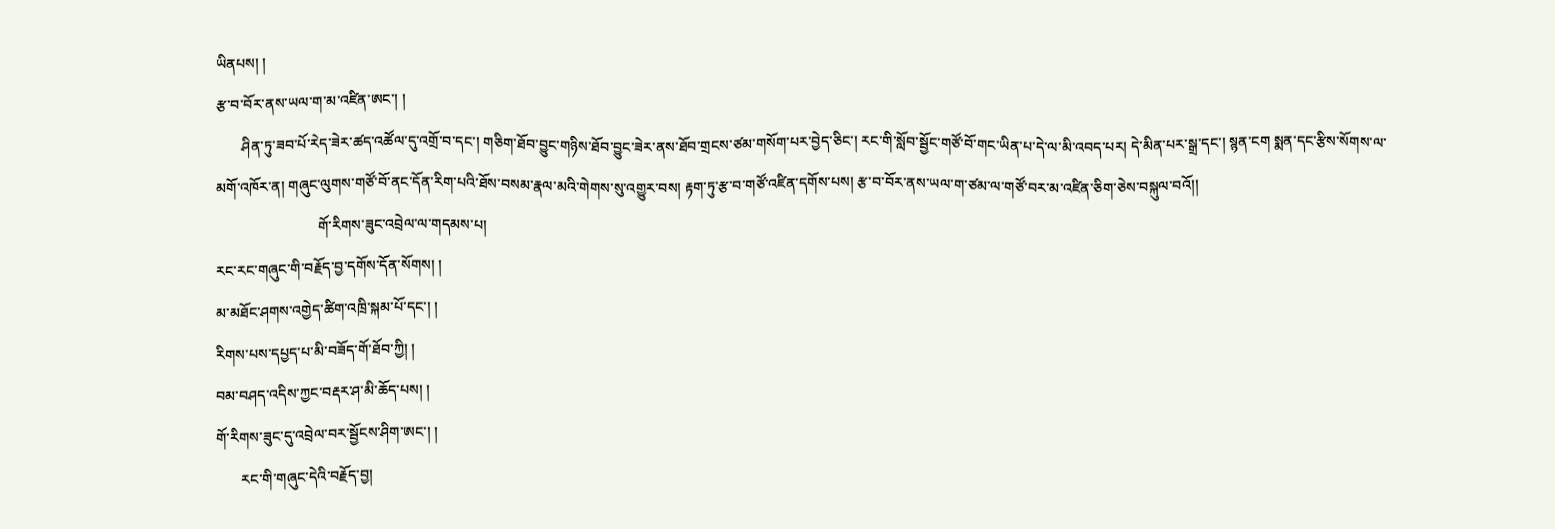ཡིནཔས། །
རྩ་བ་བོར་ནས་ཡལ་ག་མ་འཛིན་ཨང་། །
       ཤིན་ཏུ་ཟབ་པོ་རེད་ཟེར་ཚད་འཚོལ་དུ་འགྲོ་བ་དང་། གཅིག་ཐོབ་བྱུང་གཉིས་ཐོབ་བྱུང་ཟེར་ནས་ཐོབ་གྲངས་ཙམ་གསོག་པར་བྱེད་ཅིང་། རང་གི་སློབ་སྦྱོང་གཙོ་བོ་གང་ཡིན་པ་དེ་ལ་མི་འབད་པར། དེ་མིན་པར་སྒྲ་དང་། སྙན་ངག སྨན་དང་རྩིས་སོགས་ལ་མགོ་འཁོར་ན། གཞུང་ལུགས་གཙོ་བོ་ནང་དོན་རིག་པའི་ཐོས་བསམ་རྣལ་མའི་གེགས་སུ་འགྱུར་བས། རྟག་ཏུ་རྩ་བ་གཙོ་འཛིན་དགོས་པས། རྩ་བ་བོར་ནས་ཡལ་ག་ཙམ་ལ་གཙོ་བར་མ་འཛིན་ཅིག་ཅེས་བསྐུལ་བའོ།།
                            གོ་རིགས་ཟུང་འབྲེལ་ལ་གདམས་པ།
རང་རང་གཞུང་གི་བརྗོད་བྱ་དགོས་དོན་སོགས། །
མ་མཐོང་ཤགས་འགྱེད་ཚིག་འཁྲི་སྐམ་པོ་དང་། །
རིགས་པས་དཔྱད་པ་མི་བཟོད་གོ་ཐོབ་ཀྱི། །
བམ་བཤད་འདིས་ཀྱང་བརྡར་ཤ་མི་ཆོད་པས། །
གོ་རིགས་ཟུང་དུ་འབྲེལ་བར་སྦྱོངས་ཤིག་ཨང་། །
       རང་གི་གཞུང་དེའི་བརྗོད་བྱ།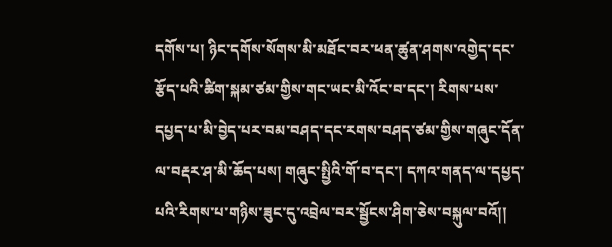དགོས་པ། ཉིང་དགོས་སོགས་མི་མཐོང་བར་ཕན་ཚུན་ཤགས་འགྱེད་དང་རྩོད་པའི་ཚིག་སྐམ་ཙམ་གྱིས་གང་ཡང་མི་འོང་བ་དང་། རིགས་པས་དཔྱད་པ་མི་བྱེད་པར་བམ་བཤད་དང་རགས་བཤད་ཙམ་གྱིས་གཞུང་དོན་ལ་བརྡར་ཤ་མི་ཆོད་པས། གཞུང་སྤྱིའི་གོ་བ་དང་། དཀའ་གནད་ལ་དཔྱད་པའི་རིགས་པ་གཉིས་ཟུང་དུ་འབྲེལ་བར་སྦྱོངས་ཤིག་ཅེས་བསྐུལ་བའོ།།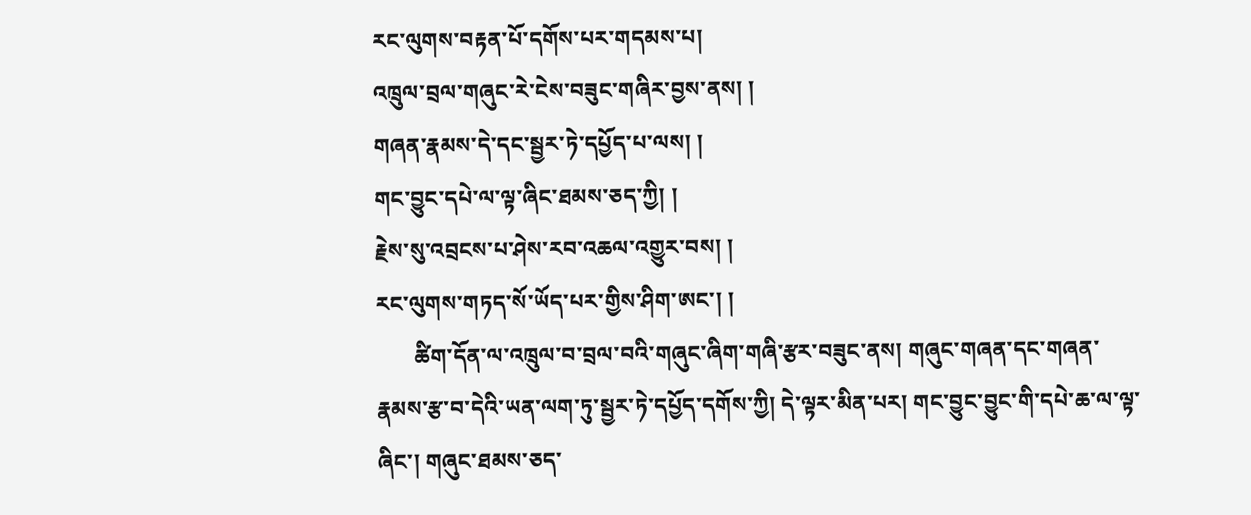རང་ལུགས་བརྟན་པོ་དགོས་པར་གདམས་པ།
འཁྲུལ་བྲལ་གཞུང་རེ་ངེས་བཟུང་གཞིར་བྱས་ནས། །
གཞན་རྣམས་དེ་དང་སྦྱར་ཏེ་དཔྱོད་པ་ལས། །
གང་བྱུང་དཔེ་ལ་ལྟ་ཞིང་ཐམས་ཅད་ཀྱི། །
རྗེས་སུ་འབྲངས་པ་ཤེས་རབ་འཆལ་འགྱུར་བས། །
རང་ལུགས་གཏད་སོ་ཡོད་པར་གྱིས་ཤིག་ཨང་། །
       ཚིག་དོན་ལ་འཁྲུལ་བ་བྲལ་བའི་གཞུང་ཞིག་གཞི་རྩར་བཟུང་ནས། གཞུང་གཞན་དང་གཞན་རྣམས་རྩ་བ་དེའི་ཡན་ལག་ཏུ་སྦྱར་ཏེ་དཔྱོད་དགོས་ཀྱི། དེ་ལྟར་མིན་པར། གང་བྱུང་བྱུང་གི་དཔེ་ཆ་ལ་ལྟ་ཞིང་། གཞུང་ཐམས་ཅད་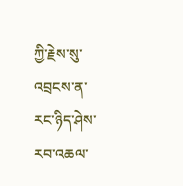ཀྱི་རྗེས་སུ་འབྲངས་ན་རང་ཉིད་ཤེས་རབ་འཆལ་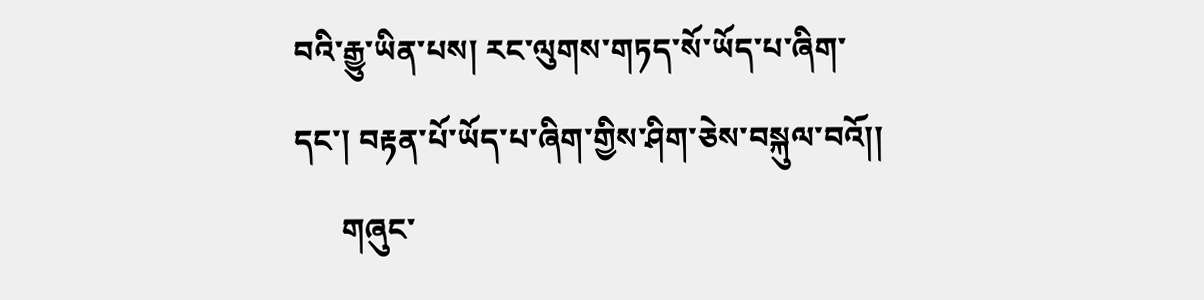བའི་རྒྱུ་ཡིན་པས། རང་ལུགས་གཏད་སོ་ཡོད་པ་ཞིག་དང་། བརྟན་པོ་ཡོད་པ་ཞིག་གྱིས་ཤིག་ཅེས་བསྐུལ་བའོ།།
      གཞུང་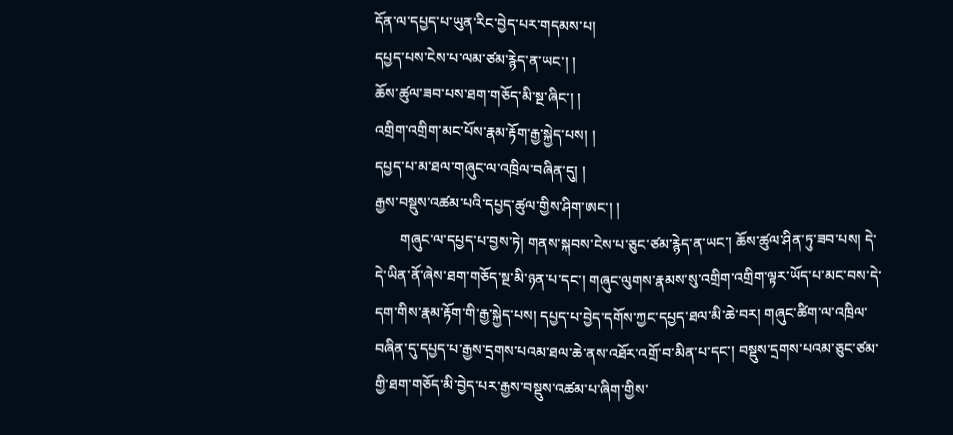དོན་ལ་དཔྱད་པ་ཡུན་རིང་བྱེད་པར་གདམས་པ།
དཔྱད་པས་ངེས་པ་ལམ་ཙམ་རྙེད་ན་ཡང་། །
ཆོས་ཚུལ་ཟབ་པས་ཐག་གཅོད་མི་སྔ་ཞིང་། །
འགྲིག་འགྲིག་མང་པོས་རྣམ་རྟོག་རྒྱ་སྐྱེད་པས། །
དཔྱད་པ་མ་ཐལ་གཞུང་ལ་འཁྲིལ་བཞིན་དུ། །
རྒྱས་བསྡུས་འཚམ་པའི་དཔྱད་ཚུལ་གྱིས་ཤིག་ཨང་། །
       གཞུང་ལ་དཔྱད་པ་བྱས་ཏེ། གནས་སྐབས་ངེས་པ་ཅུང་ཙམ་རྙེད་ན་ཡང་། ཆོས་ཚུལ་ཤིན་ཏུ་ཟབ་པས། དེ་དེ་ཡིན་ནོ་ཞེས་ཐག་གཅོད་སྔ་མི་ཉན་པ་དང་། གཞུང་ལུགས་རྣམས་སུ་འགྲིག་འགྲིག་ལྟར་ཡོད་པ་མང་བས་དེ་དག་གིས་རྣམ་རྟོག་གི་རྒྱ་སྐྱེད་པས། དཔྱད་པ་བྱེད་དགོས་ཀྱང་དཔྱད་ཐལ་མི་ཆེ་བར། གཞུང་ཚིག་ལ་འཁྲིལ་བཞིན་དུ་དཔྱད་པ་རྒྱས་དྲགས་པའམ་ཐལ་ཆེ་ནས་འཐོར་འགྲོ་བ་མིན་པ་དང་། བསྡུས་དྲགས་པའམ་ཅུང་ཙམ་གྱི་ཐག་གཅོད་མི་བྱེད་པར་རྒྱས་བསྡུས་འཚམ་པ་ཞིག་གྱིས་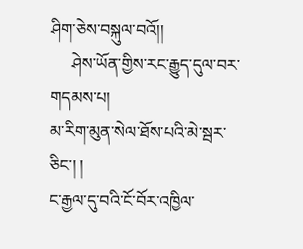ཤིག་ཅེས་བསྐུལ་བའོ།།
     ཤེས་ཡོན་གྱིས་རང་རྒྱུད་དུལ་བར་གདམས་པ།
མ་རིག་མུན་སེལ་ཐོས་པའི་མེ་སྦར་ཅིང་། །
ང་རྒྱལ་དུ་བའི་ངོ་བོར་འཁྱིལ་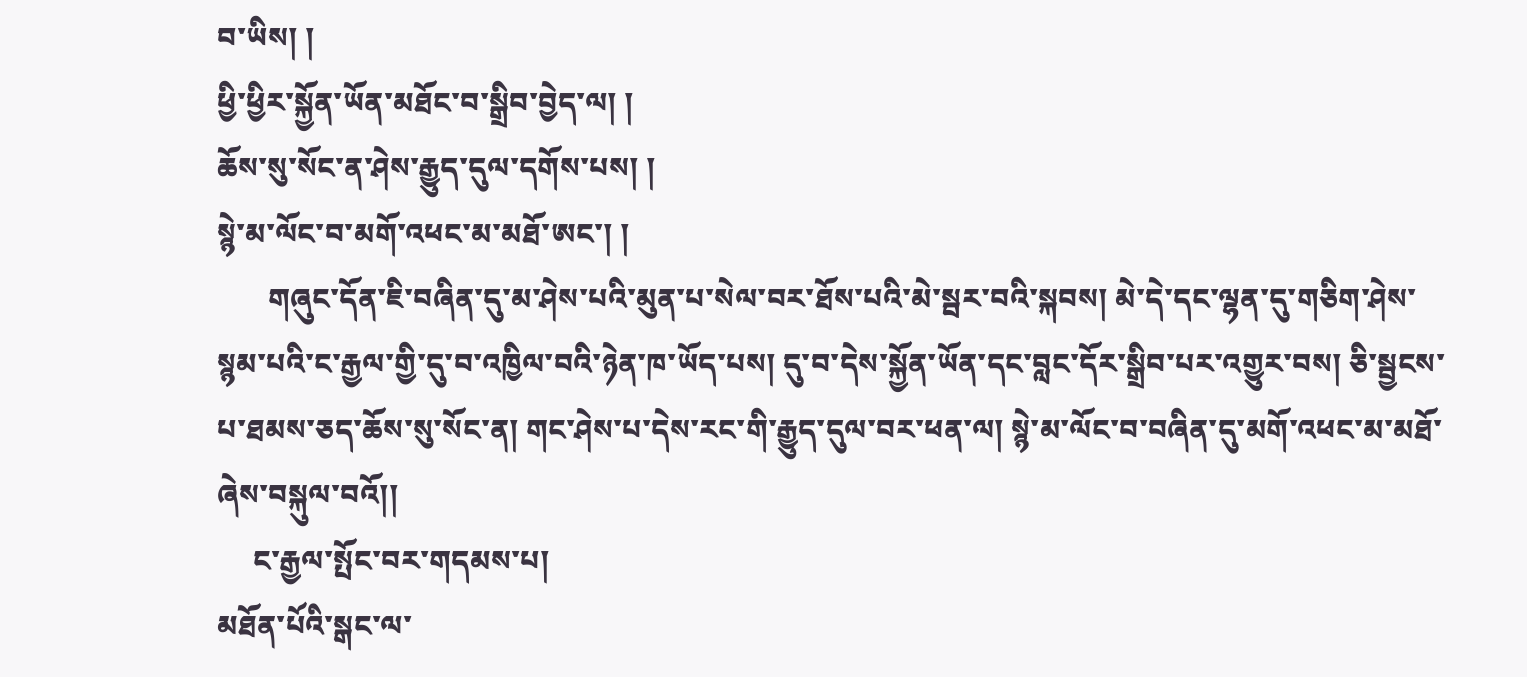བ་ཡིས། །
ཕྱི་ཕྱིར་སྐྱོན་ཡོན་མཐོང་བ་སྒྲིབ་བྱེད་ལ། །
ཆོས་སུ་སོང་ན་ཤེས་རྒྱུད་དུལ་དགོས་པས། །
སྙེ་མ་ལོང་བ་མགོ་འཕང་མ་མཐོ་ཨང་། །
       གཞུང་དོན་ཇི་བཞིན་དུ་མ་ཤེས་པའི་མུན་པ་སེལ་བར་ཐོས་པའི་མེ་སྦར་བའི་སྐབས། མེ་དེ་དང་ལྷན་དུ་གཅིག་ཤེས་སྙམ་པའི་ང་རྒྱལ་གྱི་དུ་བ་འཁྱིལ་བའི་ཉེན་ཁ་ཡོད་པས། དུ་བ་དེས་སྐྱོན་ཡོན་དང་བླང་དོར་སྒྲིབ་པར་འགྱུར་བས། ཅི་སྦྱངས་པ་ཐམས་ཅད་ཆོས་སུ་སོང་ན། གང་ཤེས་པ་དེས་རང་གི་རྒྱུད་དུལ་བར་ཕན་ལ། སྙེ་མ་ལོང་བ་བཞིན་དུ་མགོ་འཕང་མ་མཐོ་ཞེས་བསྐུལ་བའོ།།
     ང་རྒྱལ་སྤོང་བར་གདམས་པ།
མཐོན་པོའི་སྒང་ལ་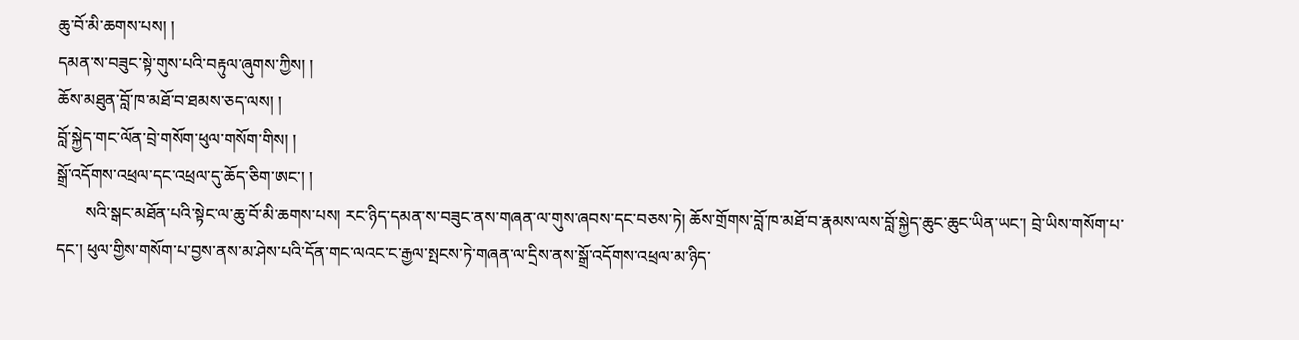ཆུ་བོ་མི་ཆགས་པས། །
དམན་ས་བཟུང་སྟེ་གུས་པའི་བརྟུལ་ཞུགས་ཀྱིས། །
ཆོས་མཐུན་བློ་ཁ་མཐོ་བ་ཐམས་ཅད་ལས། །
བློ་སྐྱེད་གང་ལོན་བྲེ་གསོག་ཕུལ་གསོག་གིས། །
སྒྲོ་འདོགས་འཕྲལ་དང་འཕྲལ་དུ་ཆོད་ཅིག་ཨང་། །
       སའི་སྒང་མཐོན་པའི་སྟེང་ལ་ཆུ་བོ་མི་ཆགས་པས། རང་ཉིད་དམན་ས་བཟུང་ནས་གཞན་ལ་གུས་ཞབས་དང་བཅས་ཏེ། ཆོས་གྲོགས་བློ་ཁ་མཐོ་བ་རྣམས་ལས་བློ་སྐྱེད་ཆུང་ཆུང་ཡིན་ཡང་། བྲེ་ཡིས་གསོག་པ་དང་། ཕུལ་གྱིས་གསོག་པ་བྱས་ནས་མ་ཤེས་པའི་དོན་གང་ལའང་ང་རྒྱལ་སྤངས་ཏེ་གཞན་ལ་དྲིས་ནས་སྒྲོ་འདོགས་འཕྲལ་མ་ཉིད་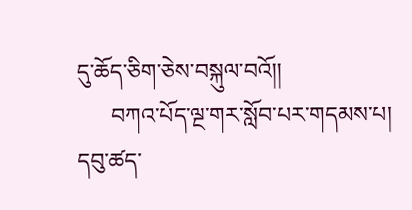དུ་ཆོད་ཅིག་ཅེས་བསྐུལ་བའོ།།
      བཀའ་པོད་ལྔ་གར་སློབ་པར་གདམས་པ།
དབུ་ཚད་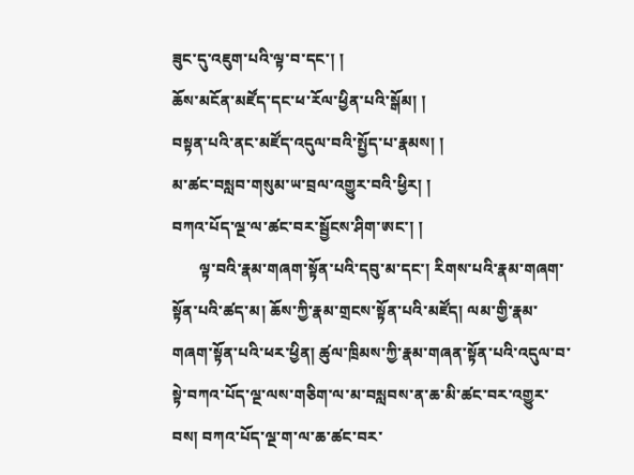ཟུང་དུ་འཇུག་པའི་ལྟ་བ་དང་། །
ཆོས་མངོན་མཛོད་དང་ཕ་རོལ་ཕྱིན་པའི་སྒོམ། །
བསྟན་པའི་ནང་མཛོད་འདུལ་བའི་སྤྱོད་པ་རྣམས། །
མ་ཚང་བསླབ་གསུམ་ཡ་བྲལ་འགྱུར་བའི་ཕྱིར། །
བཀའ་པོད་ལྔ་ལ་ཚང་བར་སྦྱོངས་ཤིག་ཨང་། །
       ལྟ་བའི་རྣམ་གཞག་སྟོན་པའི་དབུ་མ་དང་། རིགས་པའི་རྣམ་གཞག་སྟོན་པའི་ཚད་མ། ཆོས་ཀྱི་རྣམ་གྲངས་སྟོན་པའི་མཛོད། ལམ་གྱི་རྣམ་གཞག་སྟོན་པའི་ཕར་ཕྱིན། ཚུལ་ཁྲིམས་ཀྱི་རྣམ་གཞན་སྟོན་པའི་འདུལ་བ་སྟེ་བཀའ་པོད་ལྔ་ལས་གཅིག་ལ་མ་བསླབས་ན་ཆ་མི་ཚང་བར་འགྱུར་བས། བཀའ་པོད་ལྔ་ག་ལ་ཆ་ཚང་བར་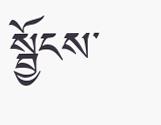སྦྱོངས་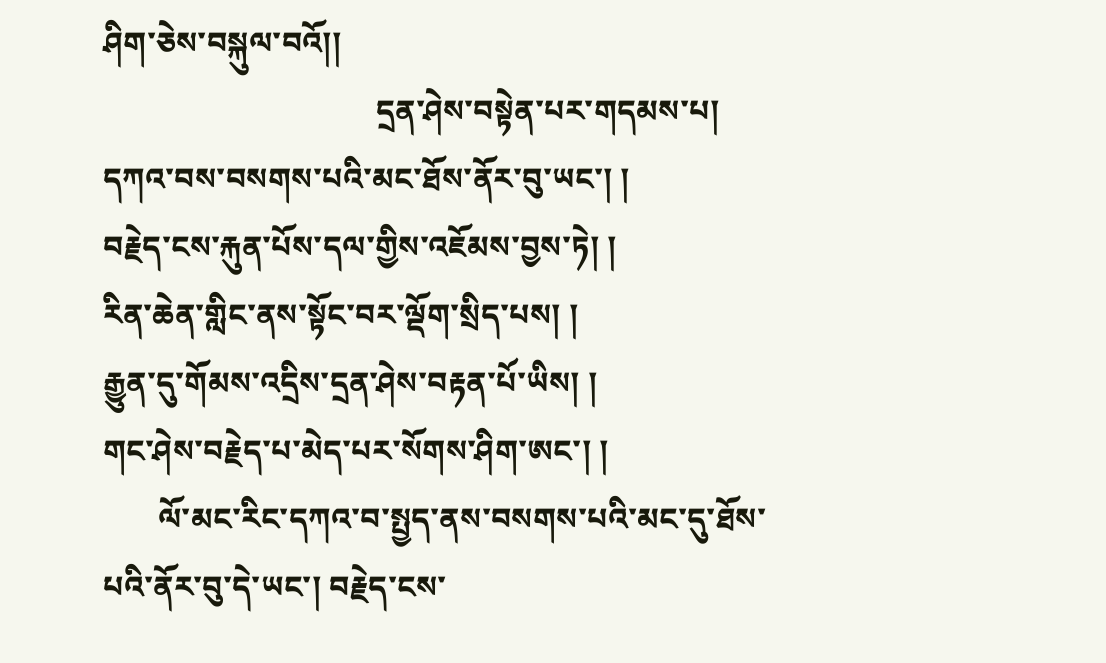ཤིག་ཅེས་བསྐུལ་བའོ།།
                                   དྲན་ཤེས་བསྟེན་པར་གདམས་པ།
དཀའ་བས་བསགས་པའི་མང་ཐོས་ནོར་བུ་ཡང་། །
བརྗེད་ངས་རྐུན་པོས་དལ་གྱིས་འཇོམས་བྱས་ཏེ། །
རིན་ཆེན་གླིང་ནས་སྟོང་བར་ལྡོག་སྲིད་པས། །
རྒྱུན་དུ་གོམས་འདྲིས་དྲན་ཤེས་བརྟན་པོ་ཡིས། །
གང་ཤེས་བརྗེད་པ་མེད་པར་སོགས་ཤིག་ཨང་། །
       ལོ་མང་རིང་དཀའ་བ་སྤྱད་ནས་བསགས་པའི་མང་དུ་ཐོས་པའི་ནོར་བུ་དེ་ཡང་། བརྗེད་ངས་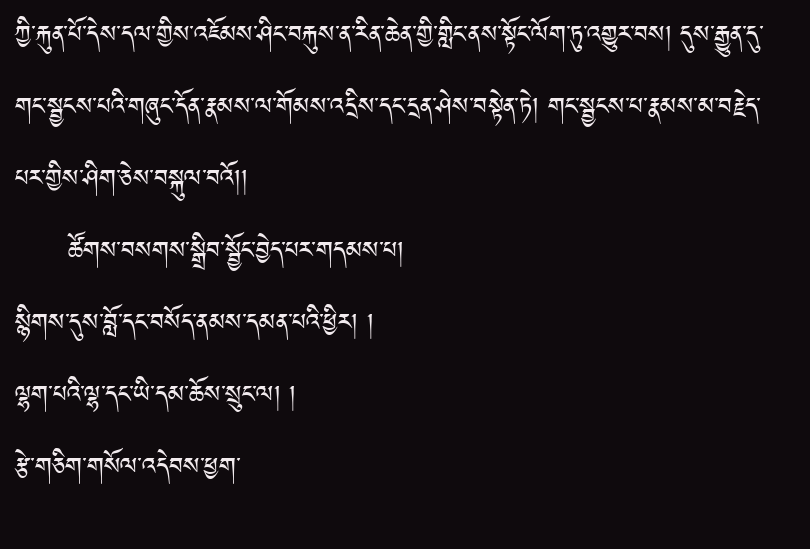ཀྱི་རྐུན་པོ་དེས་དལ་གྱིས་འཇོམས་ཤིང་བརྐུས་ན་རིན་ཆེན་གྱི་གླིང་ནས་སྟོང་ལོག་ཏུ་འགྱུར་བས། དུས་རྒྱུན་དུ་གང་སྦྱངས་པའི་གཞུང་དོན་རྣམས་ལ་གོམས་འདྲིས་དང་དྲན་ཤེས་བསྟེན་ཏེ། གང་སྦྱངས་པ་རྣམས་མ་བརྗེད་པར་གྱིས་ཤིག་ཅེས་བསྐུལ་བའོ།།
      ཚོགས་བསགས་སྒྲིབ་སྦྱོང་བྱེད་པར་གདམས་པ།
སྙིགས་དུས་བློ་དང་བསོད་ནམས་དམན་པའི་ཕྱིར། །
ལྷག་པའི་ལྷ་དང་ཡི་དམ་ཆོས་སྲུང་ལ། །
རྩེ་གཅིག་གསོལ་འདེབས་ཕྱག་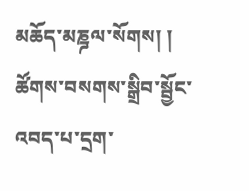མཆོད་མཎྜལ་སོགས། །
ཚོགས་བསགས་སྒྲིབ་སྦྱོང་འབད་པ་དྲག་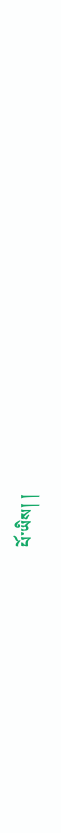པོ་ཡིས། །